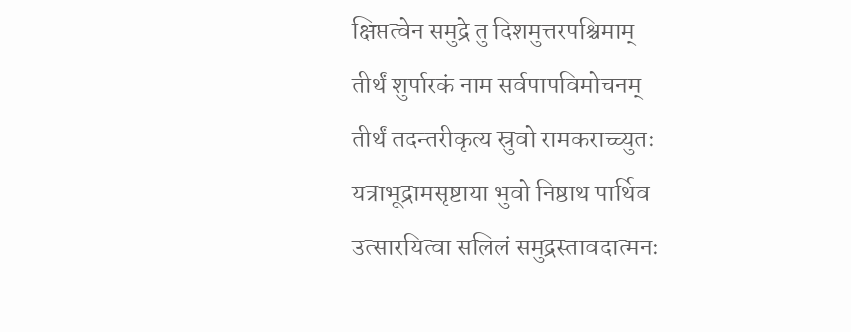क्षिप्तत्वेन समुद्रे तु दिशमुत्तरपश्चिमाम्
तीर्थं शुर्पारकं नाम सर्वपापविमोचनम्
तीर्थं तदन्तरीकृत्य स्रुवो रामकराच्च्युतः
यत्राभूद्रामसृष्टाया भुवो निष्ठाथ पार्थिव
उत्सारयित्वा सलिलं समुद्रस्तावदात्मनः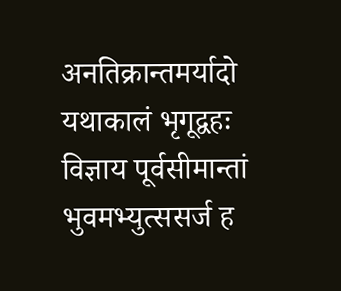अनतिक्रान्तमर्यादो यथाकालं भृगूद्वहः
विज्ञाय पूर्वसीमान्तां भुवमभ्युत्ससर्ज ह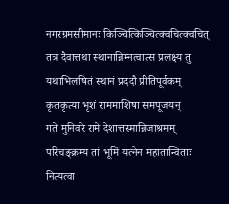नगरग्रमसीमानः किञ्चित्किञ्चित्क्वचित्क्वचित्
तत्र दैवात्तथा स्थानान्निम्नत्वात्स प्रलक्ष्य तु
यथाभिलषितं स्थानं प्रददौ प्रीतिपूर्वकम्
कृतकृत्या भृशं राममाशिषा समपूजयन्
गते मुनिवरे रामे देशात्तस्मान्निजाश्रमम्
परिचङ्क्रम्य तां भूमिं यत्नेन महातान्विताः
नित्यत्वा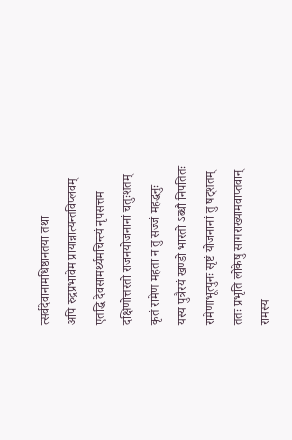त्सर्वदेवानामधिष्ठानतया तथा
अपि रुद्रप्रभावेम प्रायान्नात्यन्तविप्लवम्
एतद्धि देवसामर्थ्यमचिन्त्यं नृपसत्तम
दक्षिणोत्तरतो राजनयोजनानां चतुःशतम्
कृतं रामेण महता न तु सज्जं महद्धनुः
यस्य पुत्रैरयं खण्डो भारतो ऽब्धौ निपतितः
रामेणाभूत्पुनः सृष्टं योजनानां तु षट्शतम्
ततः प्रभृति लोकेषु सागराख्यामवाप्तवान्
रामस्य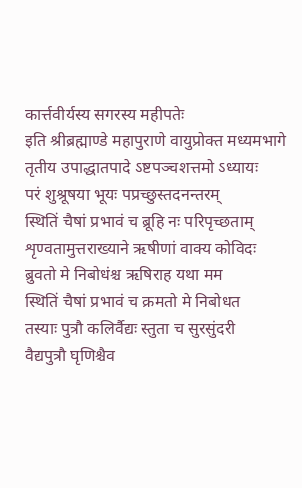कार्त्तवीर्यस्य सगरस्य महीपतेः
इति श्रीब्रह्माण्डे महापुराणे वायुप्रोक्त मध्यमभागे तृतीय उपाद्धातपादे ऽष्टपञ्चशत्तमो ऽध्यायः
परं शुश्रूषया भूयः पप्रच्छुस्तदनन्तरम्
स्थितिं चैषां प्रभावं च ब्रूहि नः परिपृच्छताम्
शृण्वतामुत्तराख्याने ऋषीणां वाक्य कोविदः
ब्रुवतो मे निबोधंश्च ऋषिराह यथा मम
स्थितिं चैषां प्रभावं च क्रमतो मे निबोधत
तस्याः पुत्रौ कलिर्वैद्यः स्तुता च सुरसुंदरी
वैद्यपुत्रौ घृणिश्चैव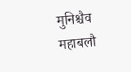मुनिश्चैव महाबलौ